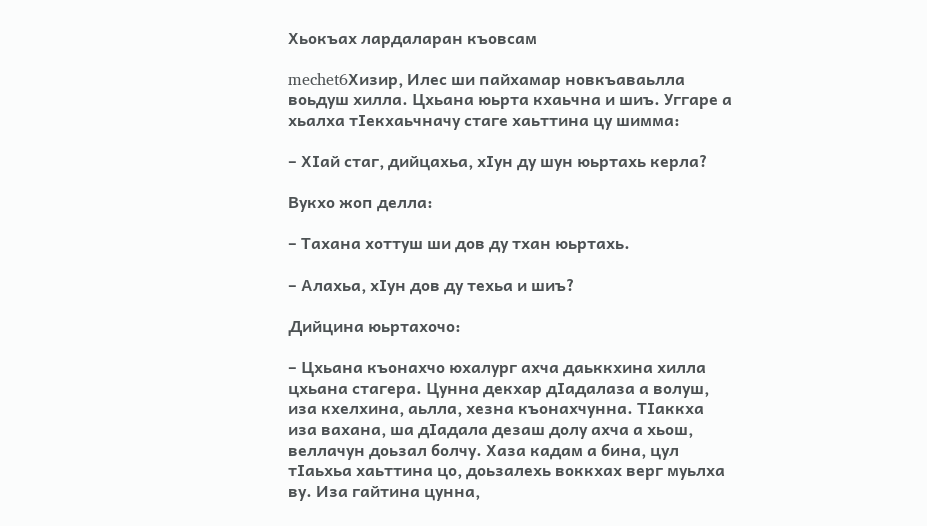Хьокъах лардаларан къовсам

mechet6Хизир, Илес ши пайхамар новкъаваьлла воьдуш хилла. Цхьана юьрта кхаьчна и шиъ. Уггаре а хьалха тIекхаьчначу стаге хаьттина цу шимма:

– ХIай стаг, дийцахьа, хIун ду шун юьртахь керла?

Вукхо жоп делла:

– Тахана хоттуш ши дов ду тхан юьртахь.

– Алахьа, хIун дов ду техьа и шиъ?

Дийцина юьртахочо:

– Цхьана къонахчо юхалург ахча даьккхина хилла цхьана стагера. Цунна декхар дIадалаза а волуш, иза кхелхина, аьлла, хезна къонахчунна. ТIаккха иза вахана, ша дIадала дезаш долу ахча а хьош, веллачун доьзал болчу. Хаза кадам а бина, цул тIаьхьа хаьттина цо, доьзалехь воккхах верг муьлха ву. Иза гайтина цунна,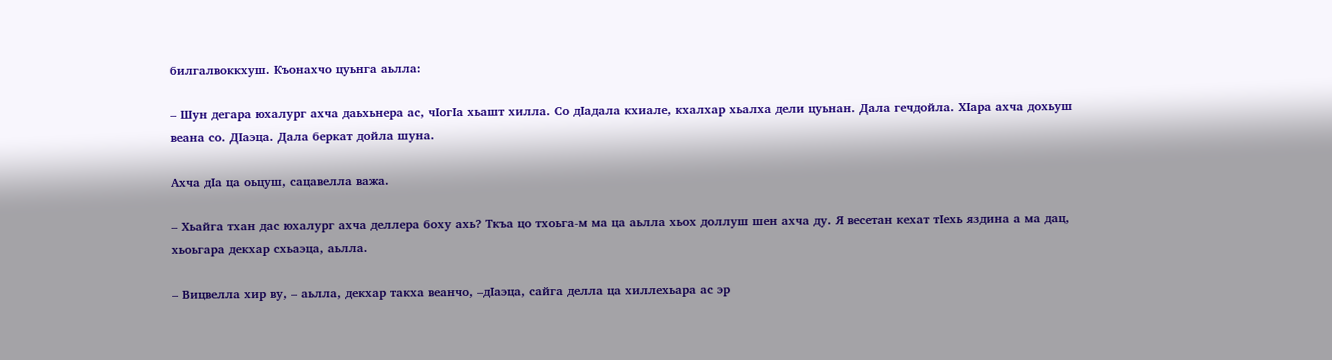билгалвоккхуш. Къонахчо цуьнга аьлла:

– Шун дегара юхалург ахча даьхьнера ас, чIогIа хьашт хилла. Со дIадала кхиале, кхалхар хьалха дели цуьнан. Дала гечдойла. ХIара ахча дохьуш веана со. ДIаэца. Дала беркат дойла шуна.

Ахча дIа ца оьцуш, сацавелла важа.

– Хьайга тхан дас юхалург ахча деллера боху ахь? Ткъа цо тхоьга-м ма ца аьлла хьох доллуш шен ахча ду. Я весетан кехат тIехь яздина а ма дац, хьоьгара декхар схьаэца, аьлла.

– Вицвелла хир ву, – аьлла, декхар такха веанчо, –дIаэца, сайга делла ца хиллехьара ас эр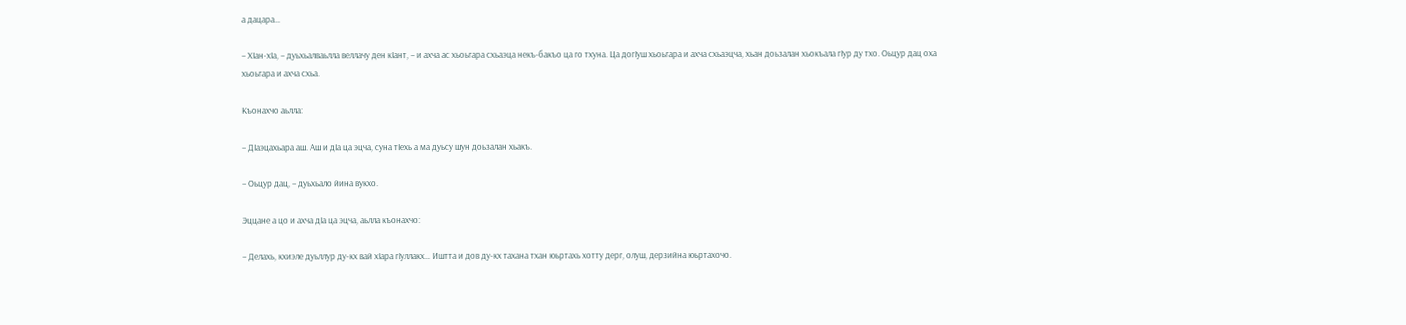а дацара…

– ХIан-хIа, – дуьхьалваьлла веллачу ден кIант, – и ахча ас хьоьгара схьаэца некъ-бакъо ца го тхуна. Ца догIуш хьоьгара и ахча схьаэцча, хьан доьзалан хьокъала гIур ду тхо. Оьцур дац оха хьоьгара и ахча схьа.

Къонахчо аьлла:

– ДIаэцахьара аш. Аш и дIа ца эцча, суна тIехь а ма дуьсу шун доьзалан хьакъ.

– Оьцур дац, – дуьхьало йина вукхо.

Эццане а цо и ахча дIа ца эцча, аьлла къонахчо:

– Делахь, кхиэле дуьллур ду-кх вай хIара гIуллакх… Иштта и дов ду-кх тахана тхан юьртахь хотту дерг, олуш, дерзийна юьртахочо.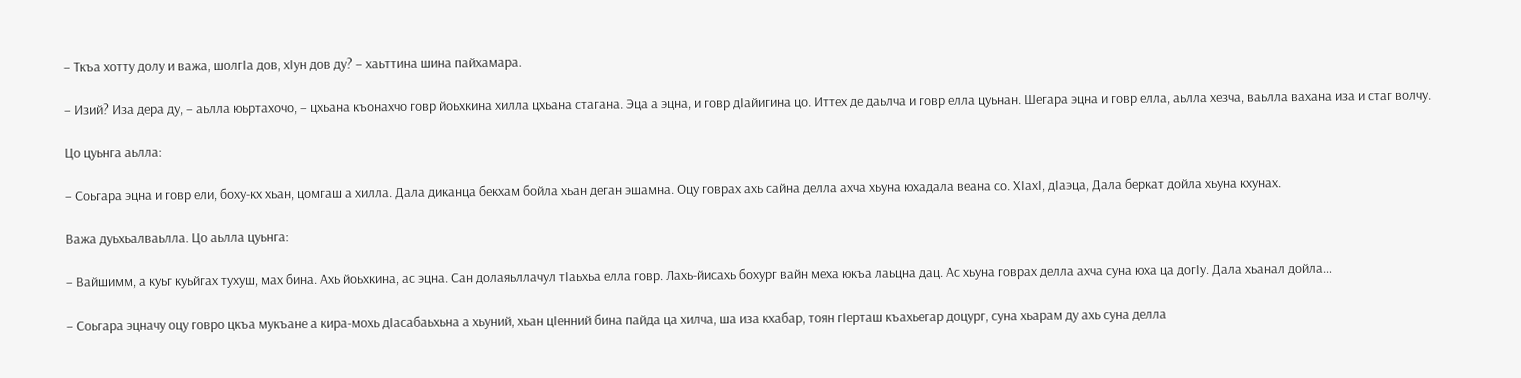– Ткъа хотту долу и важа, шолгIа дов, хIун дов ду? – хаьттина шина пайхамара.

– Изий? Иза дера ду, – аьлла юьртахочо, – цхьана къонахчо говр йоьхкина хилла цхьана стагана. Эца а эцна, и говр дIайигина цо. Иттех де даьлча и говр елла цуьнан. Шегара эцна и говр елла, аьлла хезча, ваьлла вахана иза и стаг волчу.

Цо цуьнга аьлла:

– Соьгара эцна и говр ели, боху-кх хьан, цомгаш а хилла. Дала диканца бекхам бойла хьан деган эшамна. Оцу говрах ахь сайна делла ахча хьуна юхадала веана со. ХIахI, дIаэца, Дала беркат дойла хьуна кхунах.

Важа дуьхьалваьлла. Цо аьлла цуьнга:

– Вайшимм, а куьг куьйгах тухуш, мах бина. Ахь йоьхкина, ас эцна. Сан долаяьллачул тIаьхьа елла говр. Лахь-йисахь бохург вайн меха юкъа лаьцна дац. Ас хьуна говрах делла ахча суна юха ца догIу. Дала хьанал дойла…

– Соьгара эцначу оцу говро цкъа мукъане а кира-мохь дIасабаьхьна а хьуний, хьан цIенний бина пайда ца хилча, ша иза кхабар, тоян гIерташ къахьегар доцург, суна хьарам ду ахь суна делла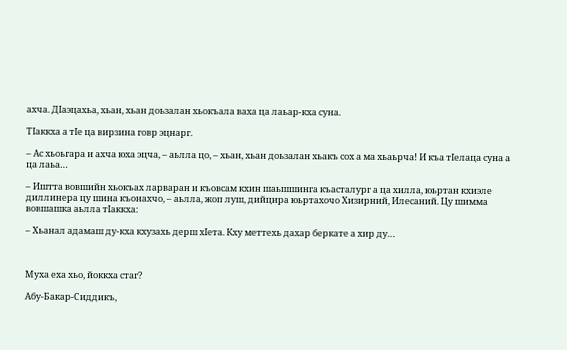ахча. ДIаэцахьа, хьан, хьан доьзалан хьокъала ваха ца лаьар-кха суна.

ТIаккха а тIе ца вирзина говр эцнарг.

– Ас хьоьгара и ахча юха эцча, – аьлла цо, – хьан, хьан доьзалан хьакъ сох а ма хьаьрча! И къа тIелаца суна а ца лаьа…

– Иштта вовшийн хьокъах ларваран и къовсам кхин шаьшшинга къасталург а ца хилла, юьртан кхиэле диллинера цу шина къонахчо, – аьлла, жоп луш, дийцира юьртахочо Хизирний, Илесаний. Цу шимма вовшашка аьлла тIаккха:

– Хьанал адамаш ду-кха кхузахь дерш хIета. Кху меттехь дахар беркате а хир ду…



Муха еха хьо, йоккха стаг?

Абу-Бакар-Сиддикъ,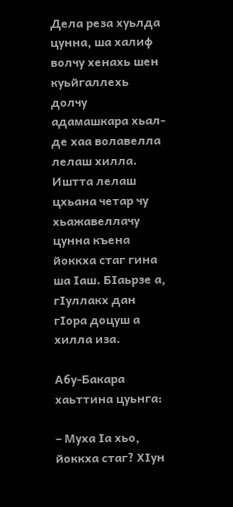Дела реза хуьлда цунна, ша халиф волчу хенахь шен куьйгаллехь долчу адамашкара хьал-де хаа волавелла лелаш хилла. Иштта лелаш цхьана четар чу хьажавеллачу цунна къена йоккха стаг гина ша Iаш. БIаьрзе а, гIуллакх дан гIора доцуш а хилла иза.

Абу-Бакара хаьттина цуьнга:

– Муха Iа хьо, йоккха стаг? ХIун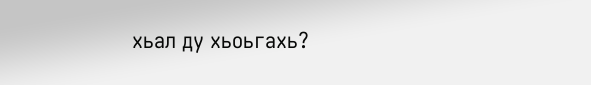хьал ду хьоьгахь?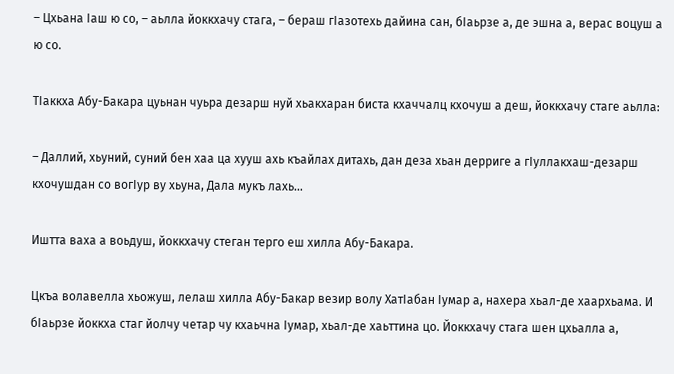– Цхьана Iаш ю со, – аьлла йоккхачу стага, – бераш гIазотехь дайина сан, бIаьрзе а, де эшна а, верас воцуш а ю со.

ТIаккха Абу-Бакара цуьнан чуьра дезарш нуй хьакхаран биста кхаччалц кхочуш а деш, йоккхачу стаге аьлла:

– Даллий, хьуний, суний бен хаа ца хууш ахь къайлах дитахь, дан деза хьан дерриге а гIуллакхаш-дезарш кхочушдан со вогIур ву хьуна, Дала мукъ лахь…

Иштта ваха а воьдуш, йоккхачу стеган терго еш хилла Абу-Бакара.

Цкъа волавелла хьожуш, лелаш хилла Абу-Бакар везир волу ХатIабан Iумар а, нахера хьал-де хаархьама. И бIаьрзе йоккха стаг йолчу четар чу кхаьчна Iумар, хьал-де хаьттина цо. Йоккхачу стага шен цхьалла а,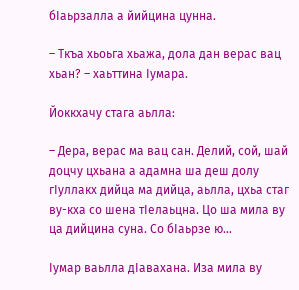бIаьрзалла а йийцина цунна.

– Ткъа хьоьга хьажа, дола дан верас вац хьан? – хаьттина Iумара.

Йоккхачу стага аьлла:

– Дера, верас ма вац сан. Делий, сой, шай доцчу цхьана а адамна ша деш долу гIуллакх дийца ма дийца, аьлла, цхьа стаг ву-кха со шена тIелаьцна. Цо ша мила ву ца дийцина суна. Со бIаьрзе ю…

Iумар ваьлла дIавахана. Иза мила ву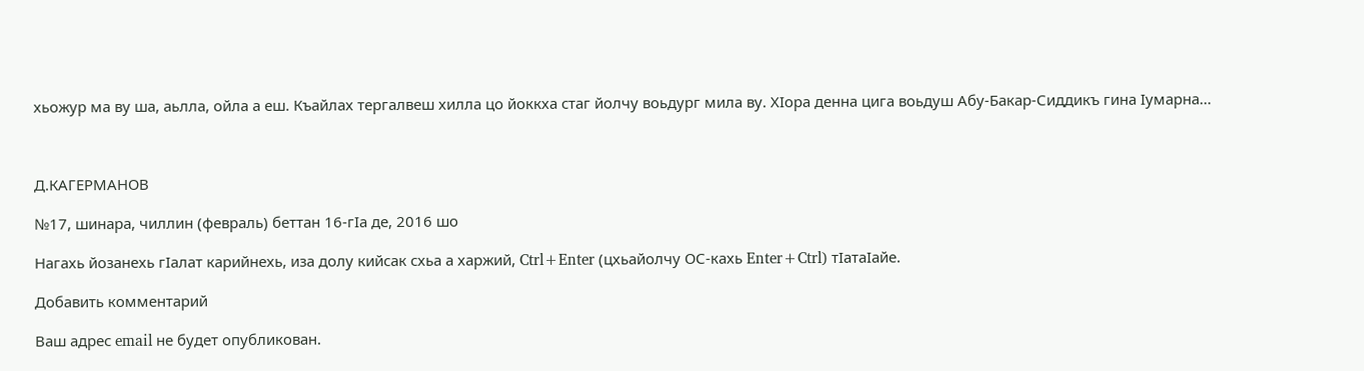хьожур ма ву ша, аьлла, ойла а еш. Къайлах тергалвеш хилла цо йоккха стаг йолчу воьдург мила ву. ХIора денна цига воьдуш Абу-Бакар-Сиддикъ гина Iумарна…



Д.КАГЕРМАНОВ

№17, шинара, чиллин (февраль) беттан 16-гIа де, 2016 шо

Нагахь йозанехь гIалат карийнехь, иза долу кийсак схьа а харжий, Ctrl+Enter (цхьайолчу ОС-кахь Enter+Ctrl) тIатаIайе.

Добавить комментарий

Ваш адрес email не будет опубликован.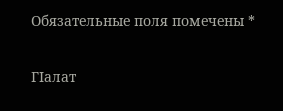Обязательные поля помечены *

ГIалат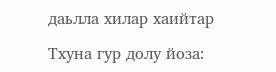даьлла хилар хаийтар

Тхуна гур долу йоза: